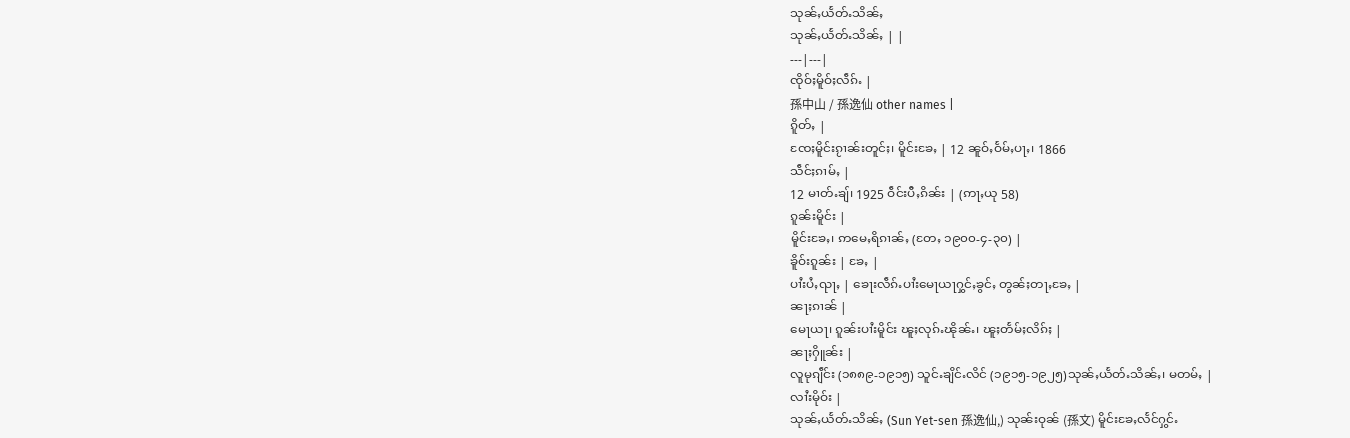သုၼ်ႇယႅတ်ႉသိၼ်ႇ
သုၼ်ႇယႅတ်ႉသိၼ်ႇ | |
---|---|
ၸိုဝ်ႈမိူဝ်ႈလဵၵ်ႉ |
孫中山 / 孫逸仙 other names |
ၵိူတ်ႇ |
ၸႄႈမိူင်းၵႂၢၼ်းတူင်ႈ၊ မိူင်းၶႄႇ | 12 ၼူဝ်ႇဝႅမ်ႇပႃႇ၊ 1866
သဵင်ႈၵၢမ်ႇ |
12 မၢတ်ႉၶျ်၊ 1925 ဝဵင်းပီႇၵိၼ်း | (ဢႃႇယု 58)
ၵူၼ်းမိူင်း |
မိူင်းၶႄႇ၊ ဢမေႇရိၵၢၼ်ႇ (တႄႇ ၁၉၀၀-၄-၃၀) |
ၶိူဝ်းၵူၼ်း | ၶႄႇ |
ပၢႆးပႆႇၺႃႇ | ၶေႃးလဵၵ်ႉပၢႆးမေႃယႃႁွင်ႇၶွင်ႇ တွၼ်ႈတႃႇၶႄႇ |
ၼႃႈၵၢၼ် |
မေႃယႃ၊ ၵူၼ်းပၢႆးမိူင်း ၽူႈလုၵ်ႉၽိုၼ်ႉ၊ ၽူႈတႅမ်ႈလိၵ်ႈ |
ၼႃႈႁိူၼ်း |
လူမုၵျဵင်း (၁၈၈၉-၁၉၁၅) သူင်ႉၶျိင်ႉလိင် (၁၉၁၅-၁၉၂၅)သုၼ်ႇယႅတ်ႉသိၼ်ႇ၊ မတမ်ႇ |
လၢႆးမိုဝ်း |
သုၼ်ႇယႅတ်ႉသိၼ်ႇ (Sun Yet-sen 孫逸仙,) သုၼ်းဝုၼ် (孫文) မိူင်းၶႄႇလႅင်ႁွင်ႉ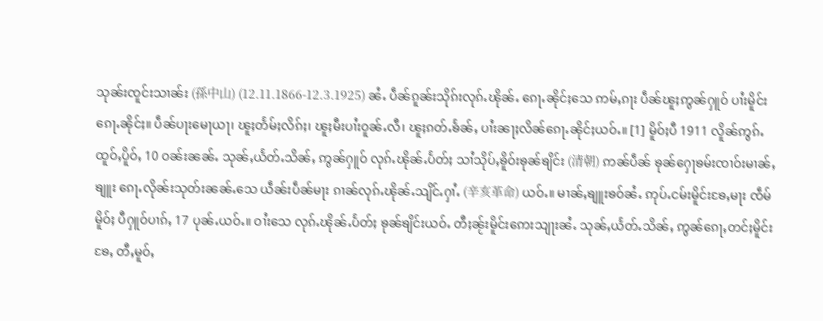သုၼ်းၸူင်းသၢၼ်း (孫中山) (12.11.1866-12.3.1925) ၼႆႉ ပဵၼ်ၵူၼ်းသိုၵ်းလုၵ်ႉၽိုၼ်ႉ ၵေႃႉၼိုင်ႈသေ ဢမ်ႇၵႃး ပဵၼ်ၽူႈဢွၼ်ႁူဝ် ပၢႆးမိူင်းၵေႃႉၼိုင်ႈ။ ပဵၼ်ပႃးမေႃယႃ၊ ၽူႈတႅမ်ႈလိၵ်ႈ၊ ၽူႈမီးပၢႆးဝူၼ်ႉလီ၊ ၽူႈၵတ်ႉၶႅၼ်ႇ ပၢႆးၼႃႈလိၼ်ၵေႃႉၼိုင်ႈယဝ်ႉ။ [1] မိူဝ်ႈပီ 1911 လိူၼ်ဢွၵ်ႉထူဝ်ႇပိူဝ်ႇ 10 ဝၼ်းၼၼ်ႉ သုၼ်ႇယႅတ်ႉသိၼ်ႇ ဢွၼ်ႁူဝ် လုၵ်ႉၽိုၼ်ႉပႅတ်ႈ သၢႆသိုပ်ႇၶိူဝ်းၶုၼ်ၶျိင်း (清朝) ဢၼ်ပဵၼ် ၶုၼ်ႁေႃၶမ်းၸၢဝ်းမၢၼ်ႇၶျူး ၵေႃႉလိုၼ်းသုတ်းၼၼ်ႉသေ ယဵၼ်းပဵၼ်မႃး ၵၢၼ်လုၵ်ႉၽိုၼ်ႉသျိင်ႉႁၢႆႉ (辛亥革命) ယဝ်ႉ။ မၢၼ်ႇၶျူးၶဝ်ၼႆႉ ဢုပ်ႉငမ်းမိူင်းၶႄႇမႃး ၸဵမ်မိူဝ်ႈ ပီႁူဝ်ပၢၵ်ႇ 17 ပုၼ်ႉယဝ်ႉ။ ဝၢႆးသေ လုၵ်ႉၽိုၼ်ႉပႅတ်ႈ ၶုၼ်ၶျိင်းယဝ်ႉ တီႈၼႂ်းမိူင်းဢေးသျႃးၼႆႉ သုၼ်ႇယႅတ်ႉသိၼ်ႇ ဢွၼ်ၵေႃႇတင်ႈမိူင်းၶႄႇ တီႇမူဝ်ႇ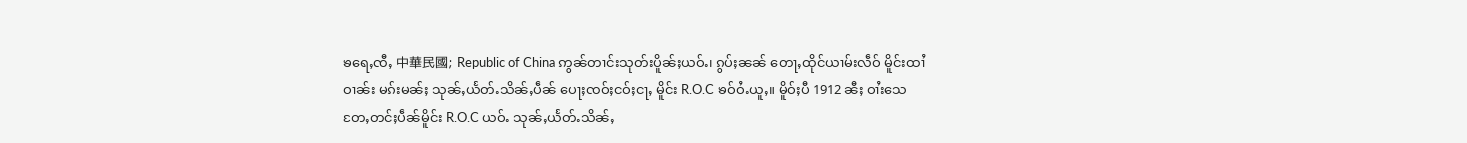ၶရေႇၸီႇ 中華民國; Republic of China ဢွၼ်တၢင်းသုတ်းပိူၼ်ႈယဝ်ႉ၊ ၵွပ်ႈၼၼ် တေႃႇထိုင်ယၢမ်းလဵဝ် မိူင်းထၢႆဝၢၼ်း မၵ်းမၼ်ႈ သုၼ်ႇယႅတ်ႉသိၼ်ႇပဵၼ် ပေႃႈၸဝ်ႈငဝ်ႈငႃႇ မိူင်း R.O.C ၶဝ်ဝႆႉယူႇ။ မိူဝ်ႈပီ 1912 ၼီႈ ဝၢႆးသေ တႄႇတင်ႈပဵၼ်မိူင်း R.O.C ယဝ်ႉ သုၼ်ႇယႅတ်ႉသိၼ်ႇ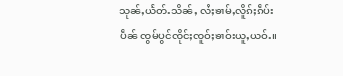သုၼ်ႇယႅတ်ႉသိၼ်ႇ လႆႈၶၢမ်ႇလိူၵ်ႈၵဵပ်းပဵၼ် ၸွမ်ပွင်ၸိုင်ႈၸူဝ်ႈၶၢဝ်းယူႇယဝ်ႉ။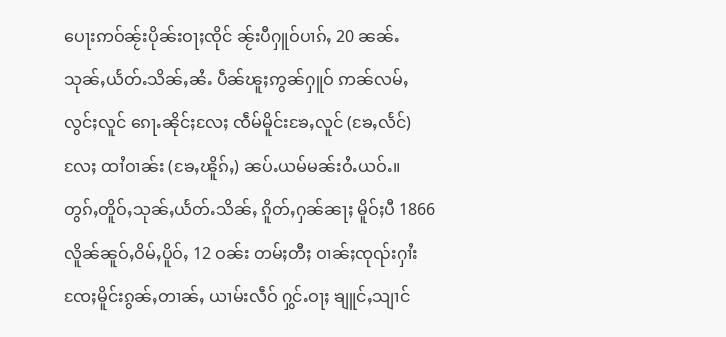ပေႃးဢဝ်ၼႂ်းပိုၼ်းဝႃႈၸိုင် ၼႂ်းပီႁူဝ်ပၢၵ်ႇ 20 ၼၼ်ႉ သုၼ်ႇယႅတ်ႉသိၼ်ႇၼႆႉ ပဵၼ်ၽူႈဢွၼ်ႁူဝ် ဢၼ်လမ်ႇလွင်ႈလူင် ၵေႃႉၼိုင်ႈလႄႈ ၸဵမ်မိူင်းၶႄႇလူင် (ၶႄႇလႅင်) လႄႈ ထၢႆဝၢၼ်း (ၶႄႇၽိူၵ်ႇ) ၼပ်ႉယမ်မၼ်းဝႆႉယဝ်ႉ။ တွၵ်ႇတိူဝ်ႇသုၼ်ႇယႅတ်ႉသိၼ်ႇ ၵိူတ်ႇႁၼ်ၼႃႈ မိူဝ်ႈပီ 1866 လိူၼ်ၼူဝ်ႇဝိမ်ႇပိူဝ်ႇ 12 ဝၼ်း တမ်ႈတီႈ ဝၢၼ်ႈၸုၺ်းႁၢႆး ၸႄႈမိူင်းၵွၼ်ႇတၢၼ်ႇ ယၢမ်းလဵဝ် ႁွင်ႉဝႃႈ ၶျူင်ႇသျၢင်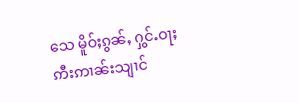သေ မိူဝ်ႈၵွၼ်ႇ ႁွင်ႉဝႃႈ ဢီးဢၢၼ်းသျၢင်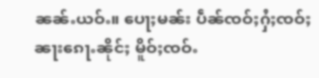ၼၼ်ႉယဝ်ႉ။ ပေႃႈမၼ်း ပဵၼ်ၸဝ်ႈႁႆႈၸဝ်ႈၼႃးၵေႃႉၼိုင်ႈ မိူဝ်ႈၸဝ်ႉ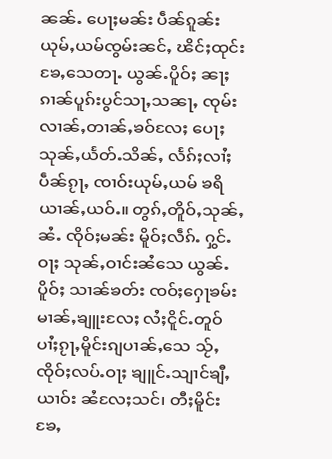ၼၼ်ႉ ပေႃႈမၼ်း ပဵၼ်ၵူၼ်းယုမ်ႇယမ်ၸွမ်းၼင်ႇ ၽိင်ႈထုင်းၶႄႇသေတႃႉ ယွၼ်ႉပိူဝ်ႈ ၼႃႈၵၢၼ်ပူၵ်းပွင်သႃႇသၼႃႇ ၸုမ်းလၢၼ်ႇတၢၼ်ႇၶဝ်လႄႈ ပေႃႈသုၼ်ႇယႅတ်ႉသိၼ်ႇ လႅၵ်ႈလၢႆႈပဵၼ်ၵႂႃႇ ၸၢဝ်းယုမ်ႇယမ် ၶရိယၢၼ်ႇယဝ်ႉ။ တွၵ်ႇတိူဝ်ႇသုၼ်ႇၼႆႉ ၸိုဝ်ႈမၼ်း မိူဝ်ႈလဵၵ်ႉ ႁွင်ႉဝႃႈ သုၼ်ႇဝၢင်းၼႆသေ ယွၼ်ႉပိူဝ်ႈ သၢၼ်ၶတ်း ၸဝ်ႈႁေႃၶမ်းမၢၼ်ႇၶျူးလႄႈ လႆႈငိူင်ႉတူဝ် ပၢႆႈၵႂႃႇမိူင်းၵျပၢၼ်ႇသေ သႂ်ႇၸိုဝ်ႈလပ်ႉဝႃႈ ၶျူင်ႉသျၢင်ၶျီႇယၢဝ်း ၼႆလႄႈသင်၊ တီႈမိူင်းၶႄႇ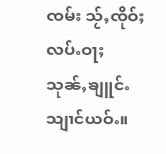ၸမ်း သႂ်ႇၸိုဝ်ႈလပ်ႉဝႃႈ သုၼ်ႇၶျူင်ႉသျၢင်ယဝ်ႉ။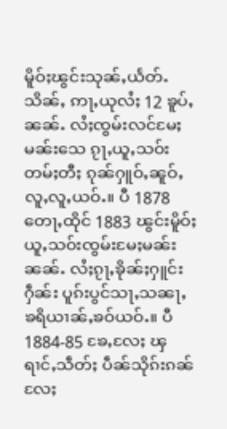မိူဝ်ႈၽွင်းသုၼ်ႇယႅတ်ႉသိၼ်ႇ ဢႃႇယုလႆႈ 12 ၶူပ်ႇၼၼ်ႉ လႆႈၸွမ်းလင်မႄႈမၼ်းသေ ၵႂႃႇယူႇသဝ်း တမ်ႈတီႈ ၵုၼ်ႁူဝ်ႇၼူဝ်ႇလူႇလူႇယဝ်ႉ။ ပီ 1878 တေႃႇထိုင် 1883 ၽွင်းမိူဝ်ႈ ယူႇသဝ်းၸွမ်းမႄႈမၼ်းၼၼ်ႉ လႆႈၵႂႃႇၶိုၼ်ႈႁူင်းႁဵၼ်း ပူၵ်းပွင်သႃႇသၼႃႇ ၶရိယၢၼ်ႇၶဝ်ယဝ်ႉ။ ပီ 1884-85 ၶႄႇလႄႈ ၾရၢင်ႇသဵတ်ႈ ပဵၼ်သိုၵ်းၵၼ်လႄႈ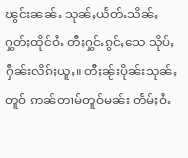ၽွင်းၼၼ်ႉ သုၼ်ႇယႅတ်ႉသိၼ်ႇ ႁွတ်ႈထိုင်ဝႆႉ တီႈႁွင်ႉၵွင်ႇသေ သိုပ်ႇႁဵၼ်းလိၵ်ႈယူႇ။ တီႈၼႂ်းပိုၼ်းသုၼ်ႇတူဝ် ဢၼ်တၢမ်တူဝ်မၼ်း တႅမ်ႈဝႆႉ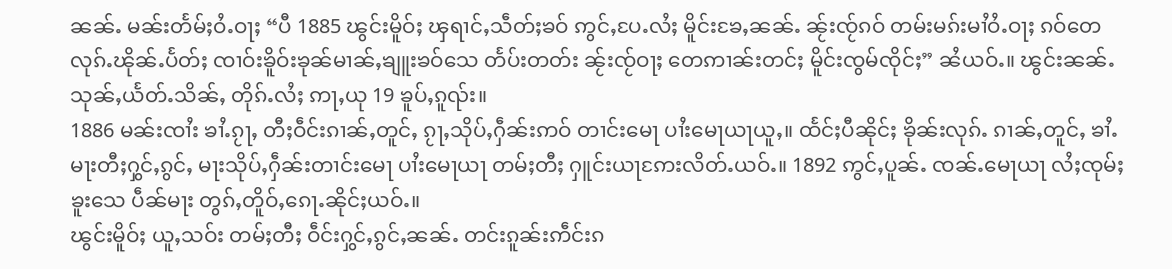ၼၼ်ႉ မၼ်းတႅမ်ႈဝႆႉဝႃႈ “ပီ 1885 ၽွင်းမိူဝ်ႈ ၾရၢင်ႇသဵတ်ႈၶဝ် ဢွင်ႇပႄႉလႆႈ မိူင်းၶႄႇၼၼ်ႉ ၼႂ်းၸႂ်ၵဝ် တမ်းမၵ်းမၢႆဝႆႉဝႃႈ ၵဝ်တေ လုၵ်ႉၽိုၼ်ႉပႅတ်ႈ ၸၢဝ်းၶိူဝ်းၶုၼ်မၢၼ်ႇၶျူးၶဝ်သေ တႅပ်းတတ်း ၼႂ်းၸႂ်ဝႃႈ တေဢၢၼ်းတင်ႈ မိူင်းၸွမ်ၸိုင်ႈ” ၼႆယဝ်ႉ။ ၽွင်းၼၼ်ႉ သုၼ်ႇယႅတ်ႉသိၼ်ႇ တိုၵ်ႉလႆႈ ဢႃႇယု 19 ၶူပ်ႇၵူၺ်း။
1886 မၼ်းၸၢႆး ၶၢႆႉၵႂႃႇ တီႈဝဵင်းၵၢၼ်ႇတူင်ႇ ၵႂႃႇသိုပ်ႇႁဵၼ်းဢဝ် တၢင်းမေႃ ပၢႆးမေႃယႃယူႇ။ ထႅင်ႈပီၼိုင်ႈ ၶိုၼ်းလုၵ်ႉ ၵၢၼ်ႇတူင်ႇ ၶၢႆႉမႃးတီႈႁွင်ႇၵွင်ႇ မႃးသိုပ်ႇႁဵၼ်းတၢင်းမေႃ ပၢႆးမေႃယႃ တမ်ႈတီႈ ႁူင်းယႃဢႄးလိတ်ႉယဝ်ႉ။ 1892 ဢွင်ႇပူၼ်ႉ ၸၼ်ႉမေႃယႃ လႆႈၸုမ်ႈၶူးသေ ပဵၼ်မႃး တွၵ်ႇတိူဝ်ႇၵေႃႉၼိုင်ႈယဝ်ႉ။
ၽွင်းမိူဝ်ႈ ယူႇသဝ်း တမ်ႈတီႈ ဝဵင်းႁွင်ႇၵွင်ႇၼၼ်ႉ တင်းၵူၼ်းဢဵင်းၵ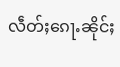လဵတ်ႈၵေႃႉၼိုင်ႈ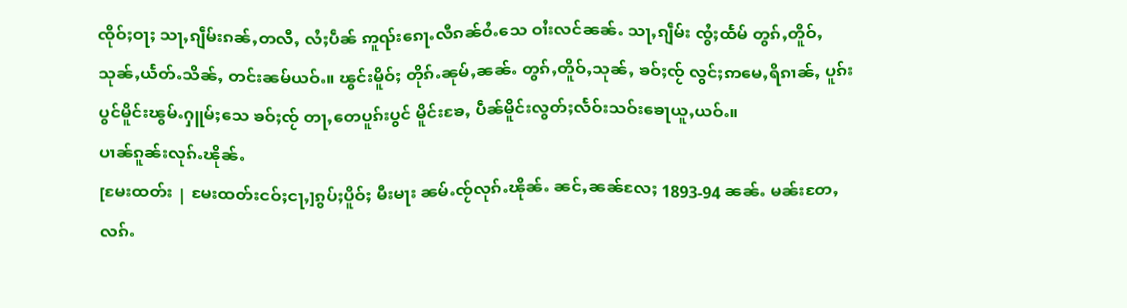ၸိုဝ်ႈဝႃႈ သႃႇၵျဵမ်းၵၼ်ႇတလီႇ လႆႈပဵၼ် ဢူၺ်းၵေႃႉလီၵၼ်ဝႆႉသေ ဝၢႆးလင်ၼၼ်ႉ သႃႇၵျဵမ်း ၸွႆႈထႅမ် တွၵ်ႇတိူဝ်ႇ သုၼ်ႇယႅတ်ႉသိၼ်ႇ တင်းၼမ်ယဝ်ႉ။ ၽွင်းမိူဝ်ႈ တိုၵ်ႉၼုမ်ႇၼၼ်ႉ တွၵ်ႇတိူဝ်ႇသုၼ်ႇ ၶဝ်ႈၸႂ် လွင်ႈဢမေႇရိၵၢၼ်ႇ ပူၵ်းပွင်မိူင်းၽွမ်ႉႁူမ်ႈသေ ၶဝ်ႈၸႂ် တႃႇတေပူၵ်းပွင် မိူင်းၶႄႇ ပဵၼ်မိူင်းလွတ်ႈလႅဝ်းသဝ်းၶေႃယူႇယဝ်ႉ။
ပၢၼ်ၵူၼ်းလုၵ်ႉၽိုၼ်ႉ
[မႄးထတ်း | မႄးထတ်းငဝ်ႈငႃႇ]ၵွပ်ႈပိူဝ်ႈ မီးမႃး ၼမ်ႉၸႂ်လုၵ်ႉၽိုၼ်ႉ ၼင်ႇၼၼ်လႄႈ 1893-94 ၼၼ်ႉ မၼ်းတႄႇ လၵ်ႉ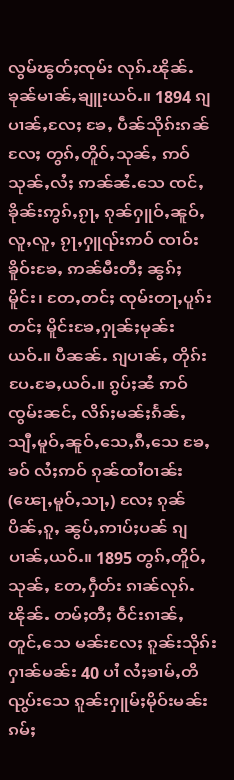လွမ်ၽွတ်ႈၸုမ်း လုၵ်ႉၽိုၼ်ႉ ၶုၼ်မၢၼ်ႇၶျူးယဝ်ႉ။ 1894 ၵျပၢၼ်ႇလႄႈ ၶႄႇ ပဵၼ်သိုၵ်းၵၼ်လႄႈ တွၵ်ႇတိူဝ်ႇသုၼ်ႇ ဢဝ်သုၼ်ႇလႆႈ ဢၼ်ၼႆႉသေ ၸင်ႇၶိုၼ်းဢွၵ်ႇၵႂႃႇ ၵုၼ်ႁူဝ်ႇၼူဝ်ႇလူႇလူႇ ၵႂႃႇႁူၺ်းဢဝ် ၸၢဝ်းၶိူဝ်းၶႄႇ ဢၼ်မီးတီႈ ၼွၵ်ႈမိူင်း၊ တႄႇတင်ႈ ၸုမ်းတႃႇပူၵ်းတင်ႈ မိူင်းၶႄႇႁုၼ်ႈမုၼ်းယဝ်ႉ။ ပီၼၼ်ႉ ၵျပၢၼ်ႇ တိုၵ်းပႄႉၶႄႇယဝ်ႉ။ ၵွပ်ႈၼႆ ဢဝ်ၸွမ်းၼင်ႇ လိၵ်ႈမၼ်ႈၵႅၼ်ႇ သျီႇမူဝ်ႇၼူဝ်ႇသေႇၵီႇသေ ၶႄႇၶဝ် လႆႈဢဝ် ၵုၼ်ထၢႆဝၢၼ်း (ၽေႃႇမူဝ်ႇသႃႇ) လႄႈ ၵုၼ်ပိၼ်ႇၵူႇ ၼွပ်ႇဢၢပ်ႈပၼ် ၵျပၢၼ်ႇယဝ်ႉ။ 1895 တွၵ်ႇတိူဝ်ႇသုၼ်ႇ တႄႇႁဵတ်း ၵၢၼ်လုၵ်ႉၽိုၼ်ႉ တမ်ႈတီႈ ဝဵင်းၵၢၼ်ႇတူင်ႇသေ မၼ်းလႄႈ ၵူၼ်းသိုၵ်းႁၢၼ်မၼ်း 40 ပၢႆ လႆႈၶၢမ်ႇတိၺွပ်းသေ ၵူၼ်းႁူမ်ႈမိုဝ်းမၼ်း ၵမ်ႈ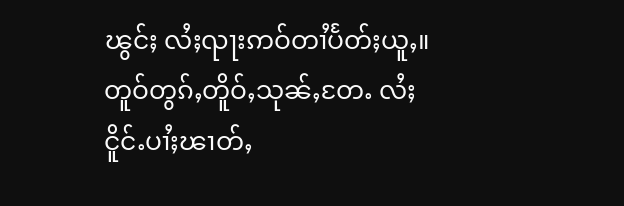ၽွင်ႈ လႆႈၺႃးဢဝ်တၢႆပႅတ်ႈယူႇ။ တူဝ်တွၵ်ႇတိူဝ်ႇသုၼ်ႇတႄႉ လႆႈငိူင်ႉပၢႆႈၽၢတ်ႇ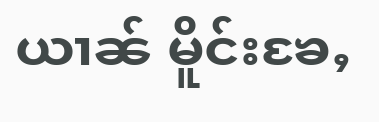ယၢၼ် မိူင်းၶႄႇ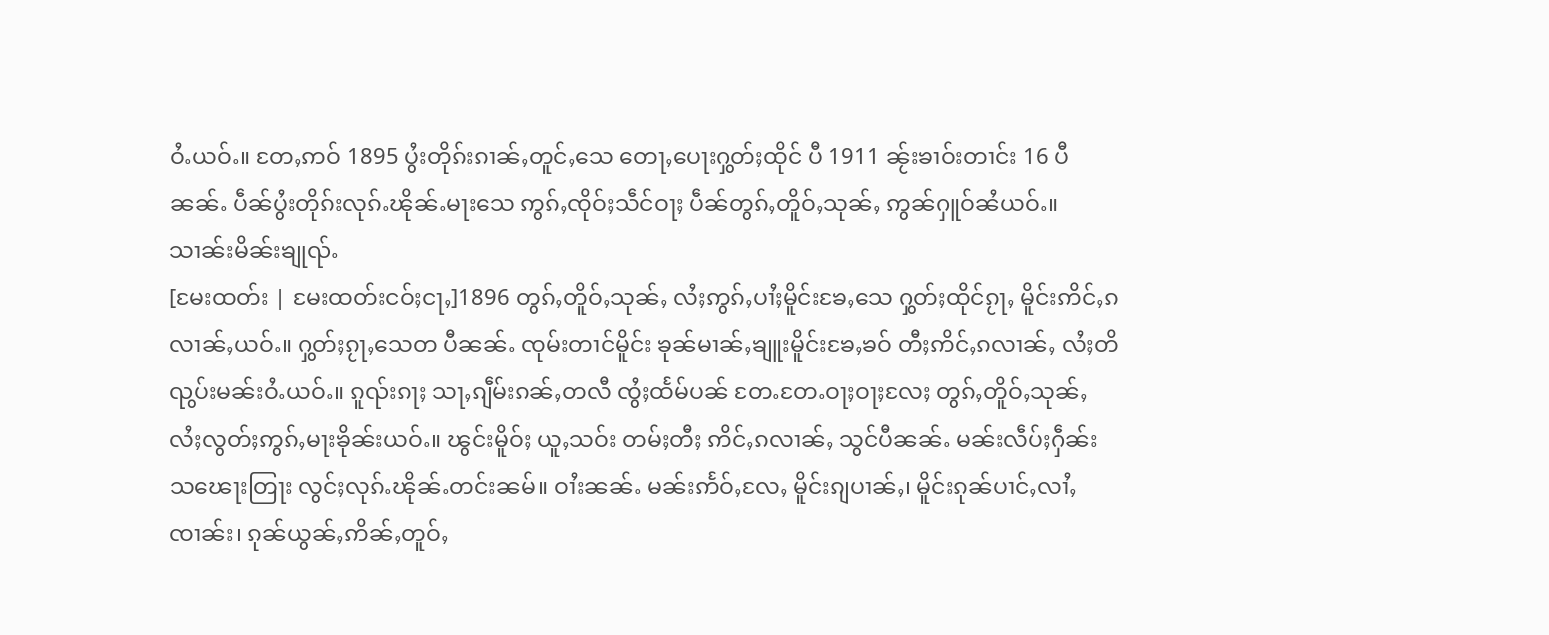ဝႆႉယဝ်ႉ။ တႄႇဢဝ် 1895 ပွႆးတိုၵ်းၵၢၼ်ႇတူင်ႇသေ တေႃႇပေႃးႁွတ်ႈထိုင် ပီ 1911 ၼႂ်းၶၢဝ်းတၢင်း 16 ပီၼၼ်ႉ ပဵၼ်ပွႆးတိုၵ်းလုၵ်ႉၽိုၼ်ႉမႃးသေ ဢွၵ်ႇၸိုဝ်ႈသဵင်ဝႃႈ ပဵၼ်တွၵ်ႇတိူဝ်ႇသုၼ်ႇ ဢွၼ်ႁူဝ်ၼႆယဝ်ႉ။
သၢၼ်းမိၼ်းၶျုၺ်ႉ
[မႄးထတ်း | မႄးထတ်းငဝ်ႈငႃႇ]1896 တွၵ်ႇတိူဝ်ႇသုၼ်ႇ လႆႈဢွၵ်ႇပၢႆႈမိူင်းၶႄႇသေ ႁွတ်ႈထိုင်ၵႂႃႇ မိူင်းဢိင်ႇၵလၢၼ်ႇယဝ်ႉ။ ႁွတ်ႈၵႂႃႇသေတ ပီၼၼ်ႉ ၸုမ်းတၢင်မိူင်း ၶုၼ်မၢၼ်ႇၶျူးမိူင်းၶႄႇၶဝ် တီႈဢိင်ႇၵလၢၼ်ႇ လႆႈတိၺွပ်းမၼ်းဝႆႉယဝ်ႉ။ ၵူၺ်းၵႃႈ သႃႇၵျဵမ်းၵၼ်ႇတလီ ၸွႆႈထႅမ်ပၼ် တႄႉတႄႉဝႃႈဝႃႈလႄႈ တွၵ်ႇတိူဝ်ႇသုၼ်ႇ လႆႈလွတ်ႈဢွၵ်ႇမႃးၶိုၼ်းယဝ်ႉ။ ၽွင်းမိူဝ်ႈ ယူႇသဝ်း တမ်ႈတီႈ ဢိင်ႇၵလၢၼ်ႇ သွင်ပီၼၼ်ႉ မၼ်းလဵပ်ႈႁဵၼ်း သၽေႃးတြႃး လွင်ႈလုၵ်ႉၽိုၼ်ႉတင်းၼမ်။ ဝၢႆးၼၼ်ႉ မၼ်းဢႅဝ်ႇလႄႇ မိူင်းၵျပၢၼ်ႇ၊ မိူင်းၵုၼ်ပၢင်ႇလၢႆႇၸၢၼ်း၊ ၵုၼ်ယွၼ်ႇဢိၼ်ႇတူဝ်ႇ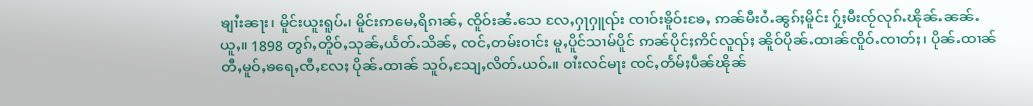ၶျၢႆးၼႃး၊ မိူင်းယူးရူပ်ႉ၊ မိူင်းဢမေႇရိၵၢၼ်ႇ ၸိူဝ်းၼႆႉသေ လႄႇႁႃႁူၺ်း ၸၢဝ်းၶိူဝ်းၶႄႇ ဢၼ်မီးဝႆႉၼွၵ်ႈမိူင်း ႁႂ်ႈမီးၸႂ်လုၵ်ႉၽိုၼ်ႉၼၼ်ႉယူႇ။ 1898 တွၵ်ႇတိူဝ်ႇသုၼ်ႇယႅတ်ႉသိၼ်ႇ ၸင်ႇတမ်းဝၢင်း မူႇပိူင်သၢမ်ပိူင် ဢၼ်ပိုင်ႈဢိင်လူၺ်ႈ ၼိူဝ်ပိုၼ်ႉထၢၼ်ၸိူဝ်ႉၸၢတ်ႈ၊ ပိုၼ်ႉထၢၼ် တီႇမူဝ်ႇၶရေႇၸီႇလႄႈ ပိုၼ်ႉထၢၼ် သူဝ်ႇသျႄႇလိတ်ႉယဝ်ႉ။ ဝၢႆးလင်မႃး ၸင်ႇတႅမ်ႈပဵၼ်ၽိုၼ်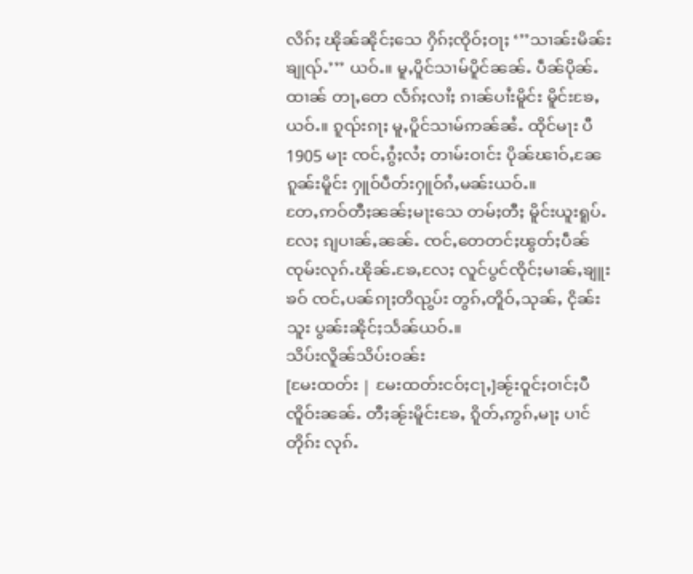လိၵ်ႈ ၽိုၼ်ၼိုင်ႈသေ ႁိၵ်ႈၸိုဝ်ႈဝႃႈ ‘’’သၢၼ်းမိၼ်းၶျုၺ်ႉ’’’ ယဝ်ႉ။ မူႇပိူင်သၢမ်ပိူင်ၼၼ်ႉ ပဵၼ်ပိုၼ်ႉထၢၼ် တႃႇတေ လႅၵ်ႈလၢႆႈ ၵၢၼ်ပၢႆးမိူင်း မိူင်းၶႄႇယဝ်ႉ။ ၵူၺ်းၵႃႈ မူႇပိူင်သၢမ်ဢၼ်ၼႆႉ ထိုင်မႃး ပီ 1905 မႃး ၸင်ႇၵွႆႈလႆႈ တၢမ်းဝၢင်း ပိုၼ်ၽၢဝ်ႇၼႄ ၵူၼ်းမိူင်း ႁူဝ်ပဵတ်းႁူဝ်ၵႆႇမၼ်းယဝ်ႉ။
တႄႇဢဝ်တီႈၼၼ်ႈမႃးသေ တမ်ႈတီႈ မိူင်းယူးရူပ်ႉလႄႈ ၵျပၢၼ်ႇၼၼ်ႉ ၸင်ႇတေတင်ႈၽွတ်ႈပဵၼ် ၸုမ်းလုၵ်ႉၽိုၼ်ႉၶႄႇလႄႈ လူင်ပွင်ၸိုင်ႈမၢၼ်ႇၶျူးၶဝ် ၸင်ႇပၼ်ၵႃႈတိၺွပ်း တွၵ်ႇတိူဝ်ႇသုၼ်ႇ ငိုၼ်းသူး ပွၼ်းၼိုင်ႈသႅၼ်ယဝ်ႉ။
သိပ်းလိူၼ်သိပ်းဝၼ်း
[မႄးထတ်း | မႄးထတ်းငဝ်ႈငႃႇ]ၼႂ်းဝူင်ႈဝၢင်ႈပီၸိူဝ်းၼၼ်ႉ တီႈၼႂ်းမိူင်းၶႄႇ ၵိူတ်ႇဢွၵ်ႇမႃႈ ပၢင်တိုၵ်း လုၵ်ႉ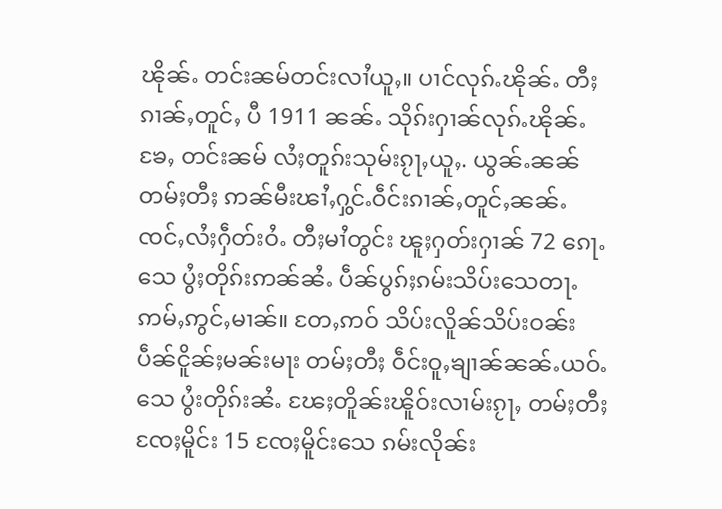ၽိုၼ်ႉ တင်းၼမ်တင်းလၢႆယူႇ။ ပၢင်လုၵ်ႉၽိုၼ်ႉ တီႈၵၢၼ်ႇတူင်ႇ ပီ 1911 ၼၼ်ႉ သိုၵ်းႁၢၼ်လုၵ်ႉၽိုၼ်ႉၶႄႇ တင်းၼမ် လႆႈတူၵ်းသုမ်းၵႂႃႇယူႇ. ယွၼ်ႉၼၼ် တမ်ႈတီႈ ဢၼ်မီးၽၢႆႇႁွင်ႉဝဵင်းၵၢၼ်ႇတူင်ႇၼၼ်ႉ ၸင်ႇလႆႈႁဵတ်းဝႆႉ တီႈမၢႆတွင်း ၽူႈႁတ်းႁၢၼ် 72 ၵေႃႉသေ ပွႆႈတိုၵ်းဢၼ်ၼႆႉ ပဵၼ်ပွၵ်ႈၵမ်းသိပ်းသေတႃႉ ဢမ်ႇဢွင်ႇမၢၼ်။ တႄႇဢဝ် သိပ်းလိူၼ်သိပ်းဝၼ်း ပဵၼ်ငိူၼ်ႈမၼ်းမႃး တမ်ႈတီႈ ဝဵင်းဝူႇၶျၢၼ်ၼၼ်ႉယဝ်ႉသေ ပွႆးတိုၵ်းၼႆႉ ၽႄႈတိူၼ်းၽိူဝ်းလၢမ်းၵႂႃႇ တမ်ႈတီႈ ၸႄႈမိူင်း 15 ၸႄႈမိူင်းသေ ၵမ်းလိုၼ်း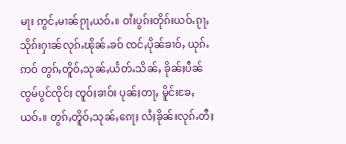မႃး ဢွင်ႇမၢၼ်ၵႂႃႇယဝ်ႉ။ ဝၢႆးပွၵ်းတိုၵ်းယဝ်ႉၵႂႃႇ သိုၵ်းႁၢၼ်လုၵ်ႉၽိုၼ်ႉၶဝ် ၸင်ႇပိုၼ်ၶၢဝ်ႇ ယုၵ်ႉဢဝ် တွၵ်ႇတိူဝ်ႇသုၼ်ႇယႅတ်ႉသိၼ်ႇ ၶိုၼ်ႈပဵၼ် ၸွမ်ပွင်ၸိုင်ႈ ၸူဝ်ႈၶၢဝ်း ပုၼ်ႈတႃႇ မိူင်းၶႄႇယဝ်ႉ။ တွၵ်ႇတိူဝ်ႇသုၼ်ႇၵေႃႈ လႆႈၶိုၼ်းလုၵ်ႉတီႈ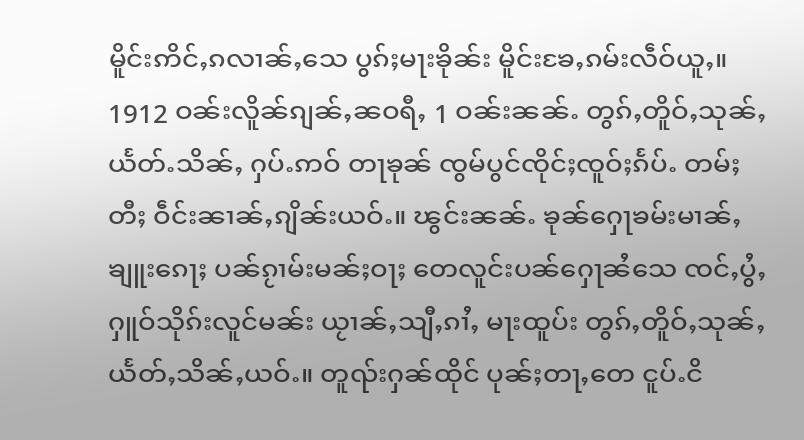မိူင်းဢိင်ႇၵလၢၼ်ႇသေ ပွၵ်ႈမႃးၶိုၼ်း မိူင်းၶႄႇၵမ်းလဵဝ်ယူႇ။ 1912 ဝၼ်းလိူၼ်ၵျၼ်ႇၼဝရီႇ 1 ဝၼ်းၼၼ်ႉ တွၵ်ႇတိူဝ်ႇသုၼ်ႇယႅတ်ႉသိၼ်ႇ ႁပ်ႉဢဝ် တႃၶုၼ် ၸွမ်ပွင်ၸိုင်ႈၸူဝ်ႈၵႅပ်ႉ တမ်ႈတီႈ ဝဵင်းၼၢၼ်ႇၵျိၼ်းယဝ်ႉ။ ၽွင်းၼၼ်ႉ ၶုၼ်ႁေႃၶမ်းမၢၼ်ႇၶျူးၵေႃႈ ပၼ်ၵႂၢမ်းမၼ်ႈဝႃႈ တေလူင်းပၼ်ႁေႃၼႆသေ ၸင်ႇပွႆႇႁူဝ်သိုၵ်းလူင်မၼ်း ယႂၢၼ်ႇသျီႇၵၢႆႇ မႃးထူပ်း တွၵ်ႇတိူဝ်ႇသုၼ်ႇယႅတ်ႇသိၼ်ႇယဝ်ႉ။ တူၺ်းႁၼ်ထိုင် ပုၼ်ႈတႃႇတေ ငူပ်ႉငိ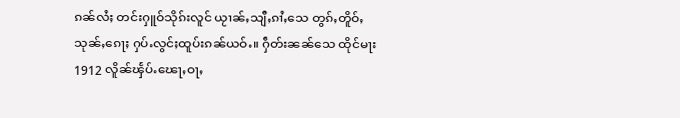ၵၼ်လႆႈ တင်းႁူဝ်သိုၵ်းလူင် ယႂၢၼ်ႇသျီႇၵၢႆႇသေ တွၵ်ႇတိူဝ်ႇသုၼ်ႇၵေႃႈ ႁပ်ႉလွင်ႈထူပ်းၵၼ်ယဝ်ႉ။ ႁဵတ်းၼၼ်သေ ထိုင်မႃး 1912 လိူၼ်ၾႅပ်ႉၽေႃႇဝႃႇ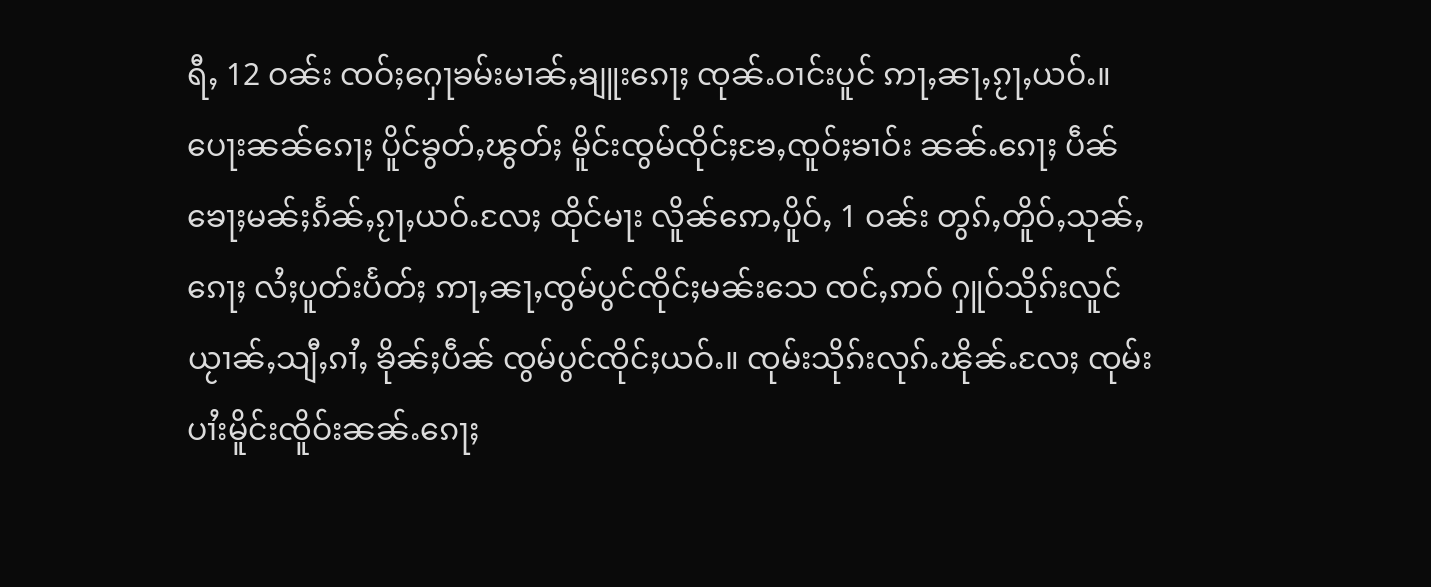ရီႇ 12 ဝၼ်း ၸဝ်ႈႁေႃၶမ်းမၢၼ်ႇၶျူးၵေႃႈ ၸုၼ်ႉဝၢင်းပူင် ဢႃႇၼႃႇၵႂႃႇယဝ်ႉ။ ပေႃးၼၼ်ၵေႃႈ ပိူင်ၶွတ်ႇၽွတ်ႈ မိူင်းၸွမ်ၸိုင်ႈၶႄႇၸူဝ်ႈၶၢဝ်း ၼၼ်ႉၵေႃႈ ပဵၼ်ၶေႃႈမၼ်ႈၵႅၼ်ႇၵႂႃႇယဝ်ႉလႄႈ ထိုင်မႃး လိူၼ်ဢေႇပိူဝ်ႇ 1 ဝၼ်း တွၵ်ႇတိူဝ်ႇသုၼ်ႇၵေႃႈ လႆႈပူတ်းပႅတ်ႈ ဢႃႇၼႃႇၸွမ်ပွင်ၸိုင်ႈမၼ်းသေ ၸင်ႇဢဝ် ႁူဝ်သိုၵ်းလူင် ယႂၢၼ်ႇသျီႇၵၢႆႇ ၶိုၼ်ႈပဵၼ် ၸွမ်ပွင်ၸိုင်ႈယဝ်ႉ။ ၸုမ်းသိုၵ်းလုၵ်ႉၽိုၼ်ႉလႄႈ ၸုမ်းပၢႆးမိူင်းၸိူဝ်းၼၼ်ႉၵေႃႈ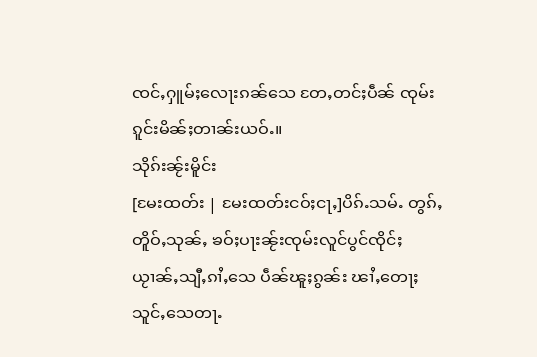ၸင်ႇႁူမ်ႈလေႃးၵၼ်သေ တႄႇတင်ႈပဵၼ် ၸုမ်းၵူင်းမိၼ်ႈတၢၼ်းယဝ်ႉ။
သိုၵ်းၼႂ်းမိူင်း
[မႄးထတ်း | မႄးထတ်းငဝ်ႈငႃႇ]ပိၵ်ႉသမ်ႉ တွၵ်ႇတိူဝ်ႇသုၼ်ႇ ၶဝ်ႈပႃးၼႂ်းၸုမ်းလူင်ပွင်ၸိုင်ႈ ယႂၢၼ်ႇသျီႇၵၢႆႇသေ ပဵၼ်ၽူႈၵွၼ်း ၽၢႆႇတေႃႈသူင်ႇသေတႃႉ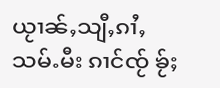ယႂၢၼ်ႇသျီႇၵၢႆႇ သမ်ႉမီး ၵၢင်ၸႂ် ၶႂ်ႈ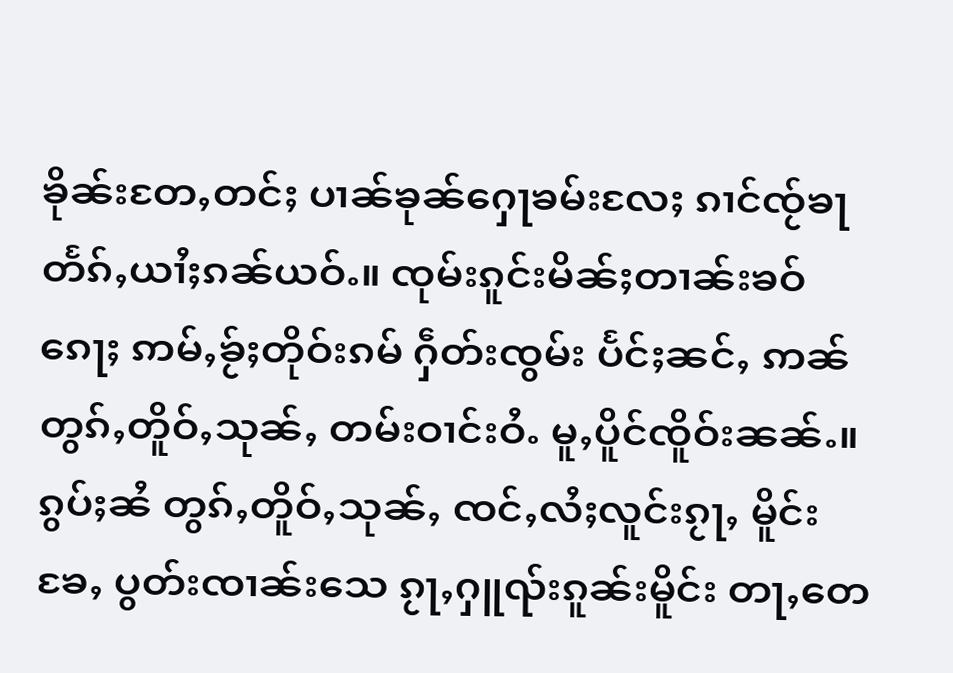ၶိုၼ်းတႄႇတင်ႈ ပၢၼ်ၶုၼ်ႁေႃၶမ်းလႄႈ ၵၢင်ၸႂ်ၶႃတႅၵ်ႇယၢႆႈၵၼ်ယဝ်ႉ။ ၸုမ်းၵူင်းမိၼ်ႈတၢၼ်းၶဝ်ၵေႃႈ ဢမ်ႇၶႂ်ႈတိုဝ်းၵမ် ႁဵတ်းၸွမ်း ပႅင်ႈၼင်ႇ ဢၼ်တွၵ်ႇတိူဝ်ႇသုၼ်ႇ တမ်းဝၢင်းဝႆႉ မူႇပိူင်ၸိူဝ်းၼၼ်ႉ။ ၵွပ်ႈၼႆ တွၵ်ႇတိူဝ်ႇသုၼ်ႇ ၸင်ႇလႆႈလူင်းၵႂႃႇ မိူင်းၶႄႇ ပွတ်းၸၢၼ်းသေ ၵႂႃႇႁူၺ်းၵူၼ်းမိူင်း တႃႇတေ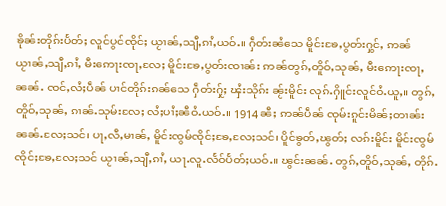ၶိုၼ်းတိုၵ်းပႅတ်ႈ လူင်ပွင်ၸိုင်ႈ ယႂၢၼ်ႇသျီႇၵၢႆႇယဝ်ႉ။ ႁဵတ်းၼႆသေ မိူင်းၶႄႇပွတ်းႁွင်ႇ ဢၼ်ယႂၢၼ်ႇသျီႇၵၢႆႇ မီးဢေႃးၸႃႇလႄႈ မိူင်းၶႄႇပွတ်းၸၢၼ်း ဢၼ်တွၵ်ႇတိူဝ်ႇသုၼ်ႇ မီးဢေႃးၸႃႇၼၼ်ႉ ၸင်ႇလႆႈပဵၼ် ပၢင်တိုၵ်းၵၼ်သေ ႁဵတ်းႁႂ်ႈ ၾႆးသိုၵ်း ၼႂ်းမိူင်း လုၵ်ႉႁိူင်းလူင်ဝႆႉယူႇ။ တွၵ်ႇတိူဝ်ႇသုၼ်ႇ ၵၢၼ်ႉသုမ်းလႄႈ လႆႈပၢႆႈၼီဝႆႉယဝ်ႉ။ 1914 ၼီႈ ဢၼ်ပဵၼ် ၸုမ်းၵူင်းမိၼ်ႈတၢၼ်းၼၼ်ႉလႄႈသင်၊ ပႃႇလီႇမၢၼ်ႇ မိူင်းၸွမ်ၸိုင်ႈၶႄႇလႄႈသင်၊ ပိူင်ၶွတ်ႇၽွတ်ႈ လၵ်းမိူင်း မိူင်းၸွမ်ၸိုင်ႈၶႄႇလႄႈသင် ယႂၢၼ်ႇသျီႇၵၢႆႇ ယႃႉလူႉလႅဝ်ပႅတ်ႈယဝ်ႉ။ ၽွင်းၼၼ်ႉ တွၵ်ႇတိူဝ်ႇသုၼ်ႇ တိုၵ်ႉ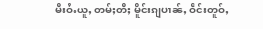မီးဝႆႉယူႇ တမ်ႈတီႈ မိူင်းၵျပၢၼ်ႇ ဝဵင်းတူဝ်ႇ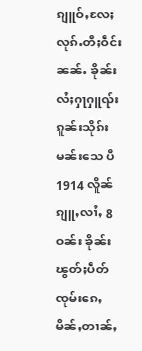ၵျူဝ်ႇလႄႈ လုၵ်ႉတီႈဝဵင်းၼၼ်ႉ ၶိုၼ်းလႆႈႁႃႁူၺ်းၵူၼ်းသိုၵ်းမၼ်းသေ ပီ 1914 လိူၼ်ၵျူႇလၢႆႇ 8 ဝၼ်း ၶိုၼ်းၽွတ်ႈပဵတ် ၸုမ်းၵေႇမိၼ်ႇတၢၼ်ႇ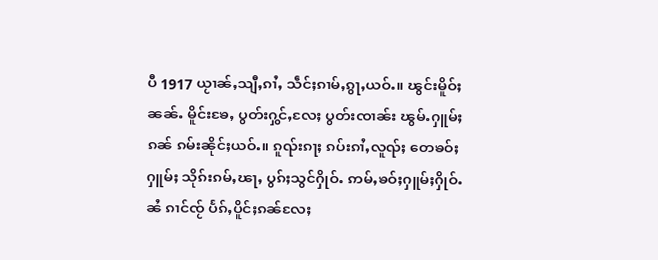ပီ 1917 ယႂၢၼ်ႇသျီႇၵၢႆႇ သဵင်ႈၵၢမ်ႇၵွႃႇယဝ်ႉ။ ၽွင်းမိူဝ်ႈၼၼ်ႉ မိူင်းၶႄႇ ပွတ်းႁွင်ႇလႄႈ ပွတ်းၸၢၼ်း ၽွမ်ႉႁူမ်ႈၵၼ် ၵမ်းၼိုင်ႈယဝ်ႉ။ ၵူၺ်းၵႃႈ ၵပ်းၵၢႆႇလူၺ်ႈ တေၶဝ်ႈႁူမ်ႈ သိုၵ်းၵမ်ႇၽႃႇ ပွၵ်ႈသွင်ႁိုဝ်ႉ ဢမ်ႇၶဝ်ႈႁူမ်ႈႁိုဝ်ႉၼႆ ၵၢင်ၸႂ် ပႅၵ်ႇပိူင်ႈၵၼ်လႄႈ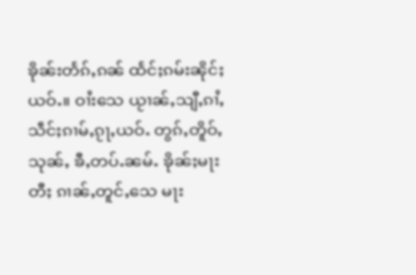ၶိုၼ်းတႅၵ်ႇၵၼ် ထႅင်ႈၵမ်းၼိုင်ႈယဝ်ႉ။ ဝၢႆးသေ ယႂၢၼ်ႇသျီႇၵၢႆႇ သဵင်ႈၵၢမ်ႇၵႂႃႇယဝ်ႉ တွၵ်ႇတိူဝ်ႇသုၼ်ႇ ၶီႇတပ်ႉၼမ်ႉ ၶိုၼ်ႈမႃးတီႈ ၵၢၼ်ႇတူင်ႇသေ မႃး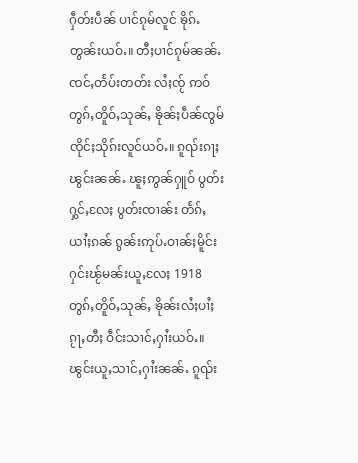ႁဵတ်းပဵၼ် ပၢင်ၵုမ်လူင် ၶိုၵ်ႉတွၼ်းယဝ်ႉ။ တီႈပၢင်ၵုမ်ၼၼ်ႉ ၸင်ႇတႅပ်းတတ်း လႆႈၸႂ် ဢဝ်တွၵ်ႇတိူဝ်ႇသုၼ်ႇ ၶိုၼ်ႈပဵၼ်ၸွမ်ၸိုင်ႈသိုၵ်းလူင်ယဝ်ႉ။ ၵူၺ်းၵႃႈ ၽွင်းၼၼ်ႉ ၽူႈဢွၼ်ႁူဝ် ပွတ်းႁွင်ႇလႄႈ ပွတ်းၸၢၼ်း တႅၵ်ႇယၢႆႈၵၼ် ၵွၼ်းဢုပ်ႉဝၢၼ်ႈမိူင်း ႁင်းၽႂ်မၼ်းယူႇလႄႈ 1918 တွၵ်ႇတိူဝ်ႇသုၼ်ႇ ၶိုၼ်းလႆႈပၢႆႈၵႂႃႇတီႈ ဝဵင်းသၢင်ႇႁၢႆးယဝ်ႉ။ ၽွင်းယူႇသၢင်ႇႁၢႆးၼၼ်ႉ ၵူၺ်း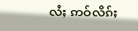လႆႈ ဢဝ်လိၵ်ႈ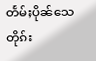တႅမ်ႈပိုၼ်သေ တိုၵ်း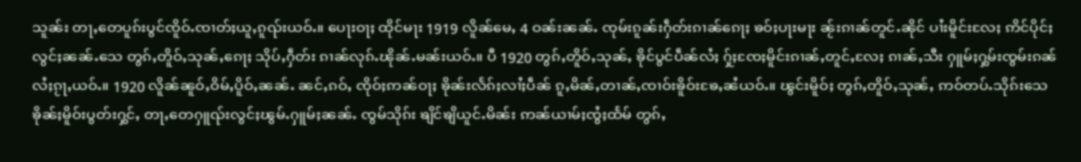သူၼ်း တႃႇတေပူၵ်းပွင်ၸိူဝ်ႉၸၢတ်ႈယူႇၵူၺ်းယဝ်ႉ။ ပေႃးဝႃႈ ထိုင်မႃး 1919 လိူၼ်မေႇ 4 ဝၼ်းၼၼ်ႉ ၸုမ်းၵူၼ်းႁဵတ်းၵၢၼ်ၵေႃႈ ၶဝ်ႈပႃးမႃး ၼႂ်းၵၢၼ်တူင်ႉၼိုင် ပၢႆးမိူင်းလႄႈ ဢိင်ပိုင်ႈလွင်ႈၼၼ်ႉသေ တွၵ်ႇတိူဝ်ႇသုၼ်ႇၵေႃႈ သိုပ်ႇႁဵတ်း ၵၢၼ်လုၵ်ႉၽိုၼ်ႉမၼ်းယဝ်ႉ။ ပီ 1920 တွၵ်ႇတိူဝ်ႇသုၼ်ႇ ၶိုင်ပွင်ပဵၼ်လႆႈ ႁႂ်ႈၸႄႈမိူင်းၵၢၼ်ႇတူင်ႇလႄႈ ၵၢၼ်ႇသီး ႁူမ်ႈႁွမ်းၸွမ်းၵၼ်လႆႈၵႂႃႇယဝ်ႉ။ 1920 လိူၼ်ၼူဝ်ႇဝိမ်ႇပိူဝ်ႇၼၼ်ႉ ၼင်ႇၵဝ်ႇ ၸိုဝ်ႈဢၼ်ဝႃႈ ၶိုၼ်းလႅၵ်ႈလၢႆႈပဵၼ် ၵူႇမိၼ်ႇတၢၼ်ႇၸၢဝ်းၶိူဝ်းၶႄႇၼႆယဝ်ႉ။ ၽွင်းမိူဝ်ႈ တွၵ်ႇတိူဝ်ႇသုၼ်ႇ ဢဝ်တပ်ႉသိုၵ်းသေ ၶိုၼ်ႈမိူဝ်းပွတ်းႁွင်ႇ တႃႇတေႁူၺ်းလွင်ႈၽွမ်ႉႁူမ်ႈၼၼ်ႉ ၸွမ်သိုၵ်း ၶျိင်ၶျိယူင်ႉမိၼ်း ဢၼ်ယၢမ်ႈၸွႆႈထႅမ် တွၵ်ႇ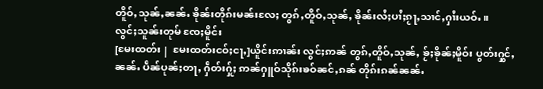တိူဝ်ႇသုၼ်ႇၼၼ်ႉ ၶိုၼ်းတိုၵ်းမၼ်းလႄႈ တွၵ်ႇတိူဝ်ႇသုၼ်ႇ ၶိုၼ်းလႆႈပၢႆႈၵႂႃႇသၢင်ႇႁၢႆးယဝ်ႉ။
လွင်ႈသူၼ်းတုမ် ၸႄႈမိူင်း
[မႄးထတ်း | မႄးထတ်းငဝ်ႈငႃႇ]ယိူင်းဢၢၼ်း လွင်ႈဢၼ် တွၵ်ႇတိူဝ်ႇသုၼ်ႇ ၶႂ်ႈၶိုၼ်ႈမိူဝ်း ပွတ်းႁွင်ႇၼၼ်ႉ ပဵၼ်ပုၼ်ႈတႃႇ ႁဵတ်းႁႂ်ႈ ဢၼ်ႁူဝ်သိုၵ်းၶဝ်ၼင်ႇၵၼ် တိုၵ်းၵၼ်ၼၼ်ႉ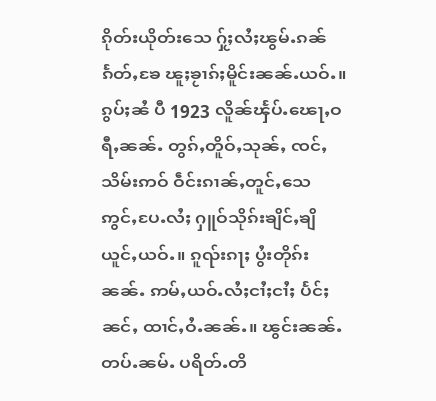ၵိုတ်းယိုတ်းသေ ႁႂ်ႈလႆႈၽွမ်ႉၵၼ် ၵႅတ်ႇၶႄ ၽူႈၶႂၢၵ်ႈမိူင်းၼၼ်ႉယဝ်ႉ။ ၵွပ်ႈၼႆ ပီ 1923 လိူၼ်ၾႅပ်ႉၽေႃႇဝရီႇၼၼ်ႉ တွၵ်ႇတိူဝ်ႇသုၼ်ႇ ၸင်ႇသိမ်းဢဝ် ဝဵင်းၵၢၼ်ႇတူင်ႇသေ ဢွင်ႇပႄႉလႆႈ ႁူဝ်သိုၵ်းၶျိင်ႇၶျိယူင်ႇယဝ်ႉ။ ၵူၺ်းၵႃႈ ပွႆးတိုၵ်းၼၼ်ႉ ဢမ်ႇယဝ်ႉလႆႈငၢႆႈငၢႆႈ ပႅင်ႈၼင်ႇ ထၢင်ႇဝႆႉၼၼ်ႉ။ ၽွင်းၼၼ်ႉ တပ်ႉၼမ်ႉ ပရိတ်ႉတိ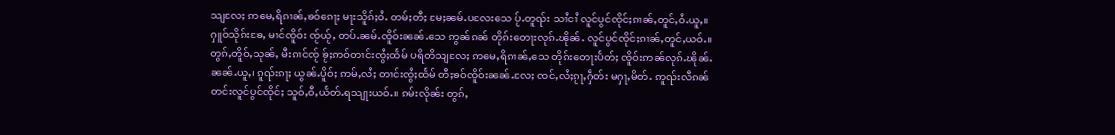သျလႄႈ ဢမေႇရိၵၢၼ်ႇၶဝ်ၵေႃႈ မႃးသိူၵ်ႈဝႆႉ တမ်ႈတီႈ မႄႈၼမ်ႉပလႄးသေ ပႂ်ႉတူၺ်း သၢႆငၢႆ လူင်ပွင်ၸိုင်ႈၵၢၼ်ႇတူင်ႇဝႆႉယူႇ။ ႁူဝ်သိုၵ်းၶႄႇ မၢင်ၸိူဝ်း ၸႂ်ယႂ်ႇ တပ်ႉၼမ်ႉၸိူဝ်းၼၼ်ႉသေ ဢွၼ်ၵၼ် တိုၵ်းတေႃးလုၵ်ႉၽိုၼ်ႉ လူင်ပွင်ၸိုင်ႈၵၢၼ်ႇတူင်ႇယဝ်ႉ။ တွၵ်ႇတိူဝ်ႇသုၼ်ႇ မီးၵၢင်ၸႂ် ၶႂ်ႈဢဝ်တၢင်းၸွႆႈထႅမ် ပရိတိသျလႄႈ ဢမေႇရိၵၢၼ်ႇသေ တိုၵ်းတေႃးပႅတ်ႈ ၸိူဝ်းဢၼ်လုၵ်ႉၽိုၼ်ႉၼၼ်ႉယူႇ၊ ၵူၺ်းၵႃႈ ယွၼ်ႉပိူဝ်ႈ ဢမ်ႇလႆႈ တၢင်းၸွႆႈထႅမ် တီႈၶဝ်ၸိူဝ်းၼၼ်ႉလႄႈ ၸင်ႇလႆႈၵႂႃႇႁဵတ်း မႁႃႇမိတ်ႉ ဢူၺ်းလီၵၼ် တင်းလူင်ပွင်ၸိုင်ႈ သူဝ်ႇဝီႇယႅတ်ႉရသျႃးယဝ်ႉ။ ၵမ်းလိုၼ်း တွၵ်ႇ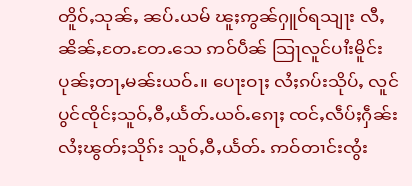တိူဝ်ႇသုၼ်ႇ ၼပ်ႉယမ် ၽူႈဢွၼ်ႁူဝ်ရသျႃး လီႇၼိၼ်ႇတႄႉတႄႉသေ ဢဝ်ပဵၼ် သြႃလူင်ပၢႆးမိူင်း ပုၼ်ႈတႃႇမၼ်းယဝ်ႉ။ ပေႃးဝႃႈ လႆႈၵပ်းသိုပ်ႇ လူင်ပွင်ၸိုင်ႈသူဝ်ႇဝီႇယႅတ်ႉယဝ်ႉၵေႃႈ ၸင်ႇလဵပ်ႈႁဵၼ်း လႆႈၽွတ်ႈသိုၵ်း သူဝ်ႇဝီႇယႅတ်ႉ ဢဝ်တၢင်းၸွႆး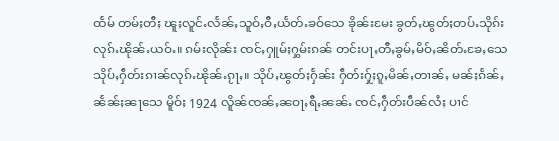ထႅမ် တမ်ႈတီႈ ၽူႈလူင်ႉလႅၼ်ႇသူဝ်ႇဝီႇယႅတ်ႉၶဝ်သေ ၶိုၼ်းမႄး ၶွတ်ႇၽွတ်ႈတပ်ႉသိုၵ်းလုၵ်ႉၽိုၼ်ႉယဝ်ႉ။ ၵမ်းလိုၼ်း ၸင်ႇႁူမ်ႈႁွမ်းၵၼ် တင်းပႃႇတီႇၶွမ်ႇမိဝ်ႇၼိတ်ႉၶႄႇသေ သိုပ်ႇႁဵတ်းၵၢၼ်လုၵ်ႉၽိုၼ်ႉၵႂႃႇ။ သိုပ်ႇၽွတ်ႈႁႅၼ်း ႁဵတ်းႁႂ်ႈၵူႇမိၼ်ႇတၢၼ်ႇ မၼ်ႈၵႅၼ်ႇၼႅၼ်ႈၼႃသေ မိူဝ်ႈ 1924 လိူၼ်ၸၼ်ႇၼဝႃႇရီႇၼၼ်ႉ ၸင်ႇႁဵတ်းပဵၼ်လႆႈ ပၢင်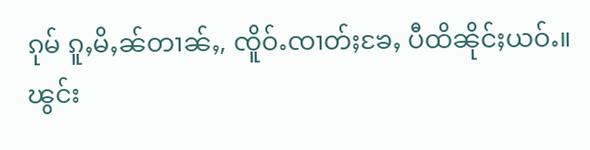ၵုမ် ၵူႇမိႇၼ်တၢၼ်ႇ, ၸိူဝ်ႉၸၢတ်ႈၶႄႇ ပီထိၼိုင်ႈယဝ်ႉ။ ၽွင်း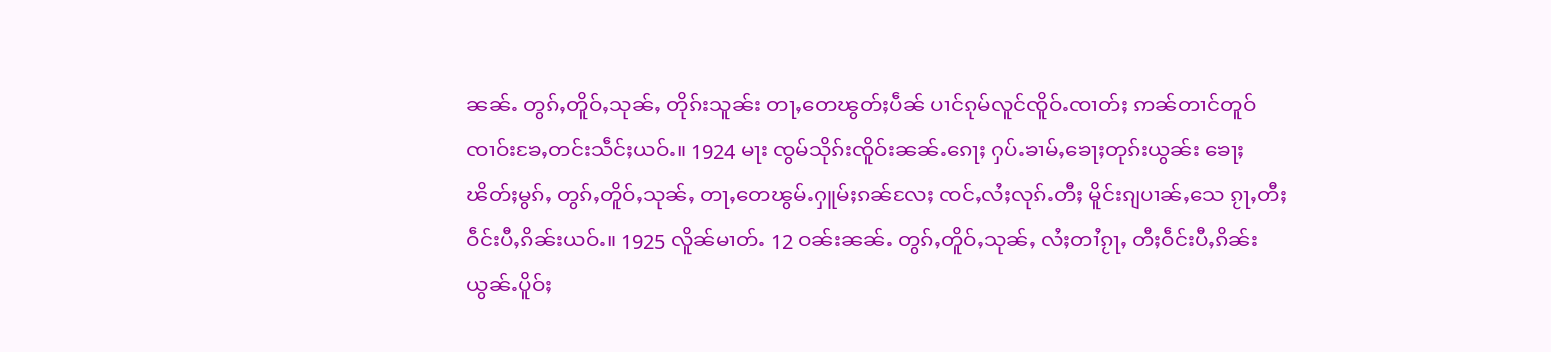ၼၼ်ႉ တွၵ်ႇတိူဝ်ႇသုၼ်ႇ တိုၵ်းသူၼ်း တႃႇတေၽွတ်ႈပဵၼ် ပၢင်ၵုမ်လူင်ၸိူဝ်ႉၸၢတ်ႈ ဢၼ်တၢင်တူဝ် ၸၢဝ်းၶႄႇတင်းသဵင်ႈယဝ်ႉ။ 1924 မႃး ၸွမ်သိုၵ်းၸိူဝ်းၼၼ်ႉၵေႃႈ ႁပ်ႉၶၢမ်ႇၶေႃႈတုၵ်းယွၼ်း ၶေႃႈၽိတ်ႈမွၵ်ႇ တွၵ်ႇတိူဝ်ႇသုၼ်ႇ တႃႇတေၽွမ်ႉႁူမ်ႈၵၼ်လႄႈ ၸင်ႇလႆႈလုၵ်ႉတီႈ မိူင်းၵျပၢၼ်ႇသေ ၵႂႃႇတီႈဝဵင်းပီႇၵိၼ်းယဝ်ႉ။ 1925 လိူၼ်မၢတ်ႉ 12 ဝၼ်းၼၼ်ႉ တွၵ်ႇတိူဝ်ႇသုၼ်ႇ လႆႈတၢႆၵႂႃႇ တီႈဝဵင်းပီႇၵိၼ်း ယွၼ်ႉပိူဝ်ႈ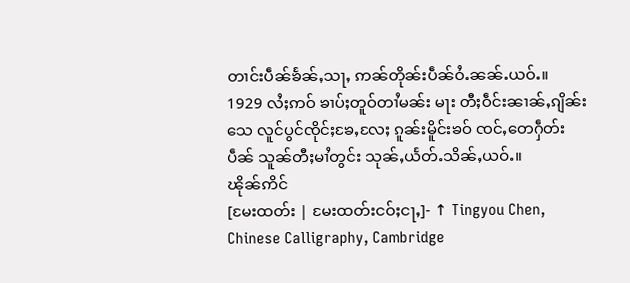တၢင်းပဵၼ်ၶႅၼ်ႇသႃႇ ဢၼ်တိုၼ်းပဵၼ်ဝႆႉၼၼ်ႉယဝ်ႉ။ 1929 လႆႈဢဝ် ၶၢပ်ႈတူဝ်တၢႆမၼ်း မႃး တီႈဝဵင်းၼၢၼ်ႇၵျိၼ်းသေ လူင်ပွင်ၸိုင်ႈၶႄႇလႄႈ ၵူၼ်းမိူင်းၶဝ် ၸင်ႇတေႁဵတ်းပဵၼ် သူၼ်တီႈမၢႆတွင်း သုၼ်ႇယႅတ်ႉသိၼ်ႇယဝ်ႉ။
ၽိုၼ်ဢိင်
[မႄးထတ်း | မႄးထတ်းငဝ်ႈငႃႇ]- ↑ Tingyou Chen, Chinese Calligraphy, Cambridge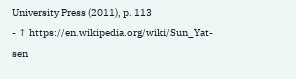University Press (2011), p. 113
- ↑ https://en.wikipedia.org/wiki/Sun_Yat-sen